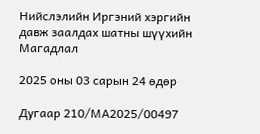Нийслэлийн Иргэний хэргийн давж заалдах шатны шүүхийн Магадлал

2025 оны 03 сарын 24 өдөр

Дугаар 210/МА2025/00497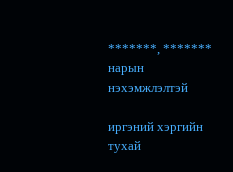*******, ******* нарын нэхэмжлэлтэй

иргэний хэргийн тухай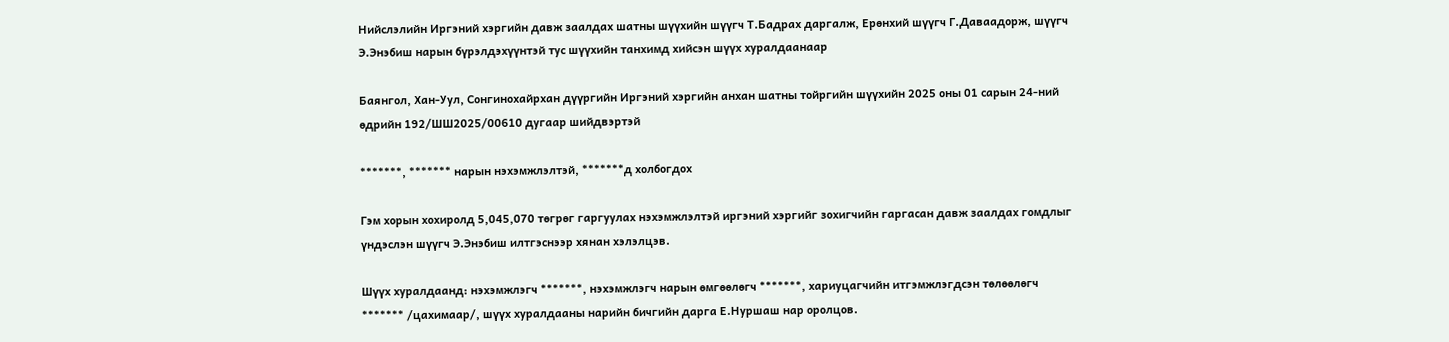Нийслэлийн Иргэний хэргийн давж заалдах шатны шүүхийн шүүгч Т.Бадрах даргалж, Ерөнхий шүүгч Г.Даваадорж, шүүгч Э.Энэбиш нарын бүрэлдэхүүнтэй тус шүүхийн танхимд хийсэн шүүх хуралдаанаар

Баянгол, Хан-Уул, Сонгинохайрхан дүүргийн Иргэний хэргийн анхан шатны тойргийн шүүхийн 2025 оны 01 сарын 24-ний өдрийн 192/ШШ2025/00610 дугаар шийдвэртэй

*******, ******* нарын нэхэмжлэлтэй, *******д холбогдох

Гэм хорын хохиролд 5,045,070 төгрөг гаргуулах нэхэмжлэлтэй иргэний хэргийг зохигчийн гаргасан давж заалдах гомдлыг үндэслэн шүүгч Э.Энэбиш илтгэснээр хянан хэлэлцэв.

Шүүх хуралдаанд: нэхэмжлэгч *******, нэхэмжлэгч нарын өмгөөлөгч *******, хариуцагчийн итгэмжлэгдсэн төлөөлөгч ******* /цахимаар/, шүүх хуралдааны нарийн бичгийн дарга Е.Нуршаш нар оролцов.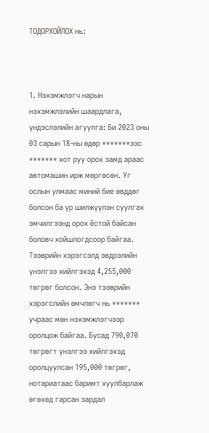ТОДОРХОЙЛОХ нь:



1. Нэхэмжлэгч нарын нэхэмжлэлийн шаардлага, үндэслэлийн агуулга: Би 2023 оны 03 сарын 18-ны өдөр *******ээс ******* хот руу орох замд араас автомашин ирж мөргөсөн. Уг ослын улмаас миний бие өвддөг болсон ба үр шилжүүлэн суулгах эмчилгээнд орох ёстой байсан боловч хойшлогдсоор байгаа. Тээврийн хэрэгсэлд эвдрэлийн үнэлгээ хийлгэхэд 4,255,000 төгрөг болсон. Энэ тээврийн хэрэгслийн өмчлөгч нь ******* учраас мөн нэхэмжлэгчээр оролцож байгаа. Бусад 790,070 төгрөгт үнэлгээ хийлгэхэд оролцуулсан 195,000 төгрөг, нотариатаас баримт хуулбарлаж өгөхөд гарсан зардал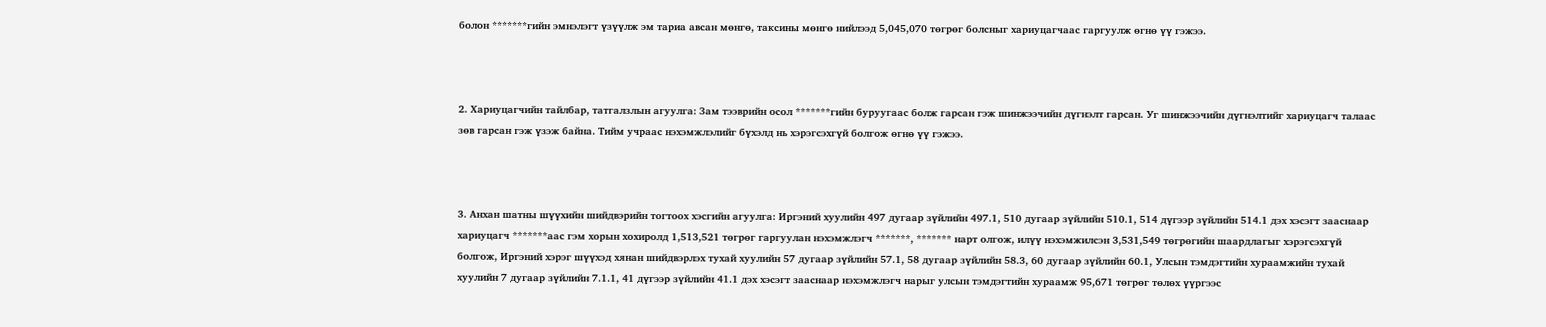болон *******гийн эмнэлэгт үзүүлж эм тариа авсан мөнгө, таксины мөнгө нийлээд 5,045,070 төгрөг болсныг хариуцагчаас гаргуулж өгнө үү гэжээ.



2. Хариуцагчийн тайлбар, татгалзлын агуулга: Зам тээврийн осол *******гийн буруугаас болж гарсан гэж шинжээчийн дүгнэлт гарсан. Уг шинжээчийн дүгнэлтийг хариуцагч талаас зөв гарсан гэж үзэж байна. Тийм учраас нэхэмжлэлийг бүхэлд нь хэрэгсэхгүй болгож өгнө үү гэжээ.



3. Анхан шатны шүүхийн шийдвэрийн тогтоох хэсгийн агуулга: Иргэний хуулийн 497 дугаар зүйлийн 497.1, 510 дугаар зүйлийн 510.1, 514 дүгээр зүйлийн 514.1 дэх хэсэгт зааснаар хариуцагч *******аас гэм хорын хохиролд 1,513,521 төгрөг гаргуулан нэхэмжлэгч *******, ******* нарт олгож, илүү нэхэмжилсэн 3,531,549 төгрөгийн шаардлагыг хэрэгсэхгүй болгож, Иргэний хэрэг шүүхэд хянан шийдвэрлэх тухай хуулийн 57 дугаар зүйлийн 57.1, 58 дугаар зүйлийн 58.3, 60 дугаар зүйлийн 60.1, Улсын тэмдэгтийн хураамжийн тухай хуулийн 7 дугаар зүйлийн 7.1.1, 41 дүгээр зүйлийн 41.1 дэх хэсэгт зааснаар нэхэмжлэгч нарыг улсын тэмдэгтийн хураамж 95,671 төгрөг төлөх үүргээс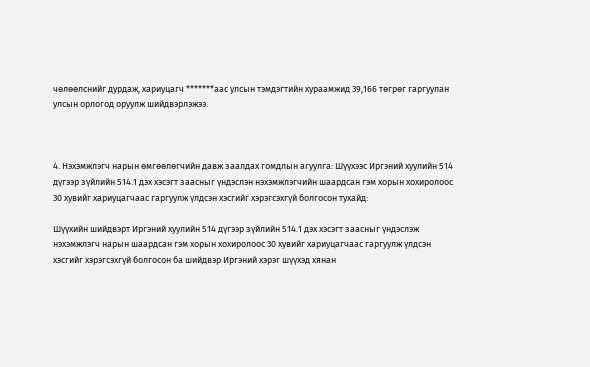чөлөөлснийг дурдаж, хариуцагч *******аас улсын тэмдэгтийн хураамжид 39,166 төгрөг гаргуулан улсын орлогод оруулж шийдвэрлэжээ.



4. Нэхэмжлэгч нарын өмгөөлөгчийн давж заалдах гомдлын агуулга: Шүүхээс Иргэний хуулийн 514 дүгээр зүйлийн 514.1 дэх хэсэгт заасныг үндэслэн нэхэмжлэгчийн шаардсан гэм хорын хохиролоос 30 хувийг хариуцагчаас гаргуулж үлдсэн хэсгийг хэрэгсэхгүй болгосон тухайд:

Шүүхийн шийдвэрт Иргэний хуулийн 514 дүгээр зүйлийн 514.1 дэх хэсэгт заасныг үндэслэж нэхэмжлэгч нарын шаардсан гэм хорын хохиролоос 30 хувийг хариуцагчаас гаргуулж үлдсэн хэсгийг хэрэгсэхгүй болгосон ба шийдвэр Иргэний хэрэг шүүхэд хянан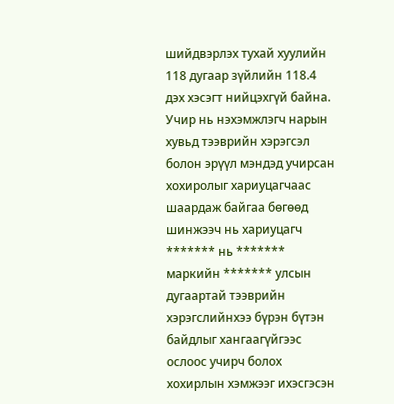шийдвэрлэх тухай хуулийн 118 дугаар зүйлийн 118.4 дэх хэсэгт нийцэхгүй байна. Учир нь нэхэмжлэгч нарын хувьд тээврийн хэрэгсэл болон эрүүл мэндэд учирсан хохиролыг хариуцагчаас шаардаж байгаа бөгөөд шинжээч нь хариуцагч ******* нь ******* маркийн ******* улсын дугаартай тээврийн хэрэгслийнхээ бүрэн бүтэн байдлыг хангаагүйгээс ослоос учирч болох хохирлын хэмжээг ихэсгэсэн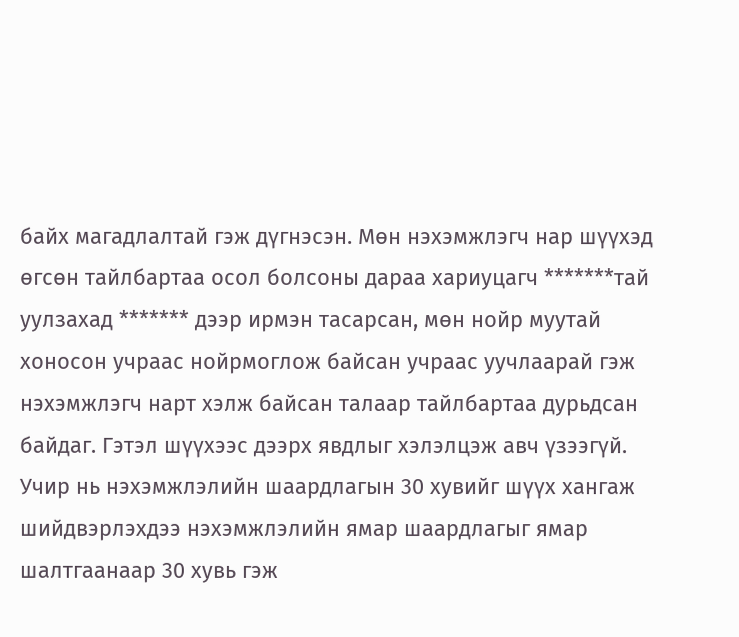байх магадлалтай гэж дүгнэсэн. Мөн нэхэмжлэгч нар шүүхэд өгсөн тайлбартаа осол болсоны дараа хариуцагч *******тай уулзахад ******* дээр ирмэн тасарсан, мөн нойр муутай хоносон учраас нойрмоглож байсан учраас уучлаарай гэж нэхэмжлэгч нарт хэлж байсан талаар тайлбартаа дурьдсан байдаг. Гэтэл шүүхээс дээрх явдлыг хэлэлцэж авч үзээгүй. Учир нь нэхэмжлэлийн шаардлагын 30 хувийг шүүх хангаж шийдвэрлэхдээ нэхэмжлэлийн ямар шаардлагыг ямар шалтгаанаар 30 хувь гэж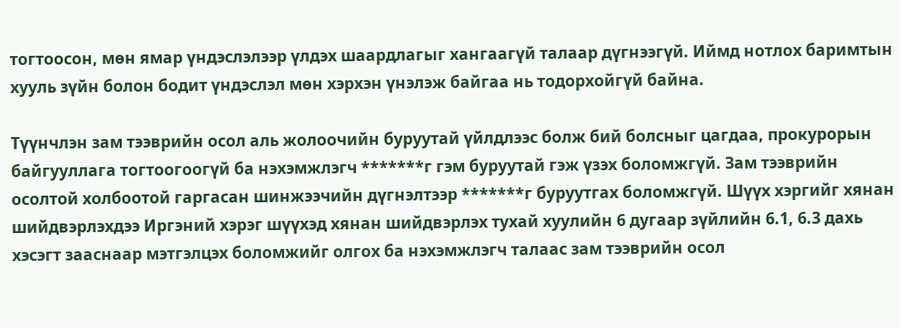тогтоосон, мөн ямар үндэслэлээр үлдэх шаардлагыг хангаагүй талаар дүгнээгүй. Иймд нотлох баримтын хууль зүйн болон бодит үндэслэл мөн хэрхэн үнэлэж байгаа нь тодорхойгүй байна.

Түүнчлэн зам тээврийн осол аль жолоочийн буруутай үйлдлээс болж бий болсныг цагдаа, прокурорын байгууллага тогтоогоогүй ба нэхэмжлэгч *******г гэм буруутай гэж үзэх боломжгүй. Зам тээврийн осолтой холбоотой гаргасан шинжээчийн дүгнэлтээр *******г буруутгах боломжгүй. Шүүх хэргийг хянан шийдвэрлэхдээ Иргэний хэрэг шүүхэд хянан шийдвэрлэх тухай хуулийн 6 дугаар зүйлийн 6.1, 6.3 дахь хэсэгт зааснаар мэтгэлцэх боломжийг олгох ба нэхэмжлэгч талаас зам тээврийн осол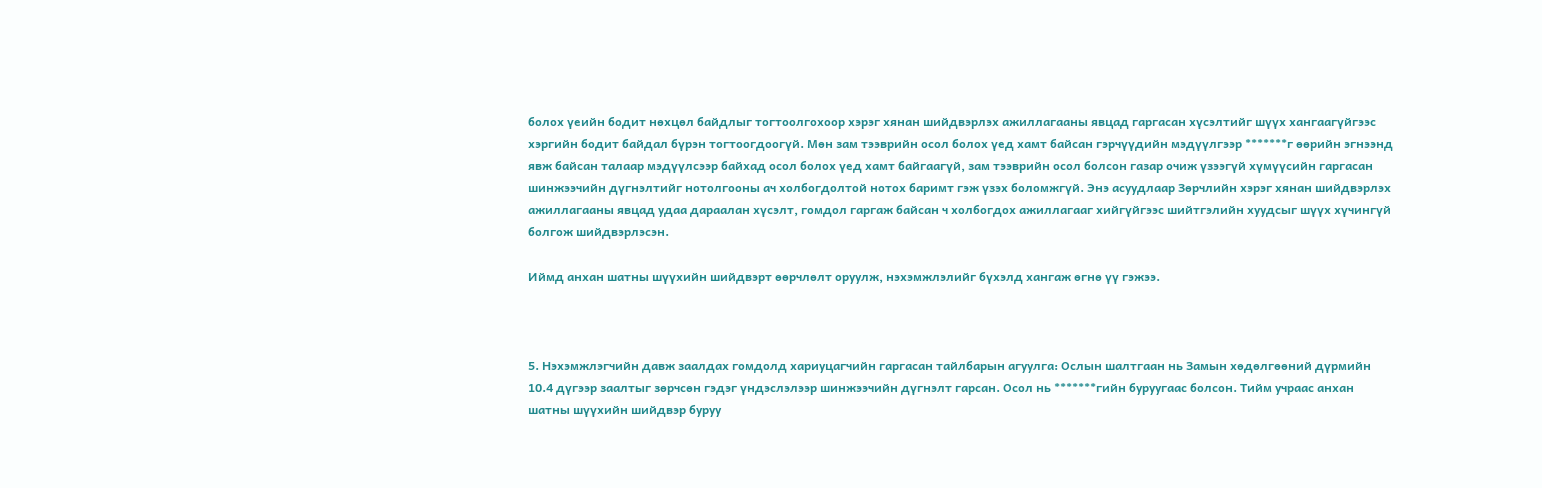болох үеийн бодит нөхцөл байдлыг тогтоолгохоор хэрэг хянан шийдвэрлэх ажиллагааны явцад гаргасан хүсэлтийг шүүх хангаагүйгээс хэргийн бодит байдал бүрэн тогтоогдоогүй. Мөн зам тээврийн осол болох үед хамт байсан гэрчүүдийн мэдүүлгээр *******г өөрийн эгнээнд явж байсан талаар мэдүүлсээр байхад осол болох үед хамт байгаагүй, зам тээврийн осол болсон газар очиж үзээгүй хүмүүсийн гаргасан шинжээчийн дүгнэлтийг нотолгооны ач холбогдолтой нотох баримт гэж үзэх боломжгүй. Энэ асуудлаар Зөрчлийн хэрэг хянан шийдвэрлэх ажиллагааны явцад удаа дараалан хүсэлт, гомдол гаргаж байсан ч холбогдох ажиллагааг хийгүйгээс шийтгэлийн хуудсыг шүүх хүчингүй болгож шийдвэрлэсэн.

Иймд анхан шатны шүүхийн шийдвэрт өөрчлөлт оруулж, нэхэмжлэлийг бүхэлд хангаж өгнө үү гэжээ.



5. Нэхэмжлэгчийн давж заалдах гомдолд хариуцагчийн гаргасан тайлбарын агуулга: Ослын шалтгаан нь Замын хөдөлгөөний дүрмийн 10.4 дүгээр заалтыг зөрчсөн гэдэг үндэслэлээр шинжээчийн дүгнэлт гарсан. Осол нь *******гийн буруугаас болсон. Тийм учраас анхан шатны шүүхийн шийдвэр буруу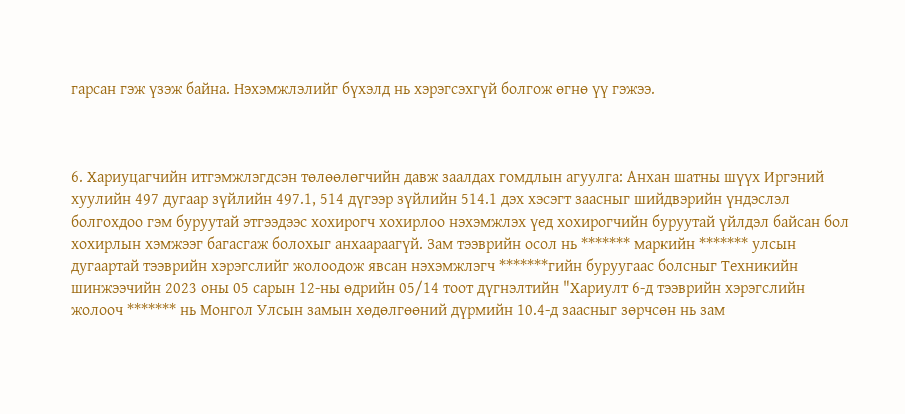гарсан гэж үзэж байна. Нэхэмжлэлийг бүхэлд нь хэрэгсэхгүй болгож өгнө үү гэжээ.



6. Хариуцагчийн итгэмжлэгдсэн төлөөлөгчийн давж заалдах гомдлын агуулга: Анхан шатны шүүх Иргэний хуулийн 497 дугаар зүйлийн 497.1, 514 дүгээр зүйлийн 514.1 дэх хэсэгт заасныг шийдвэрийн үндэслэл болгохдоо гэм буруутай этгээдээс хохирогч хохирлоо нэхэмжлэх үед хохирогчийн буруутай үйлдэл байсан бол хохирлын хэмжээг багасгаж болохыг анхаараагүй. Зам тээврийн осол нь ******* маркийн ******* улсын дугаартай тээврийн хэрэгслийг жолоодож явсан нэхэмжлэгч *******гийн буруугаас болсныг Техникийн шинжээчийн 2023 оны 05 сарын 12-ны өдрийн 05/14 тоот дүгнэлтийн "Хариулт 6-д тээврийн хэрэгслийн жолооч ******* нь Монгол Улсын замын хөдөлгөөний дүрмийн 10.4-д заасныг зөрчсөн нь зам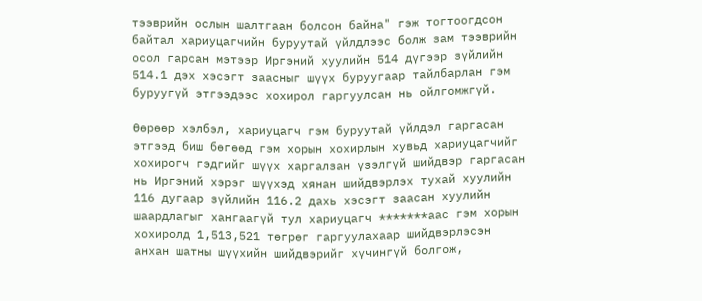тээврийн ослын шалтгаан болсон байна" гэж тогтоогдсон байтал хариуцагчийн буруутай үйлдлээс болж зам тээврийн осол гарсан мэтээр Иргэний хуулийн 514 дүгээр зүйлийн 514.1 дэх хэсэгт заасныг шүүх буруугаар тайлбарлан гэм буруугүй этгээдээс хохирол гаргуулсан нь ойлгомжгүй.

Өөрөөр хэлбэл, хариуцагч гэм буруутай үйлдэл гаргасан этгээд биш бөгөөд гэм хорын хохирлын хувьд хариуцагчийг хохирогч гэдгийг шүүх харгалзан үзэлгүй шийдвэр гаргасан нь Иргэний хэрэг шүүхэд хянан шийдвэрлэх тухай хуулийн 116 дугаар зүйлийн 116.2 дахь хэсэгт заасан хуулийн шаардлагыг хангаагүй тул хариуцагч *******аас гэм хорын хохиролд 1,513,521 төгрөг гаргуулахаар шийдвэрлэсэн анхан шатны шүүхийн шийдвэрийг хүчингүй болгож,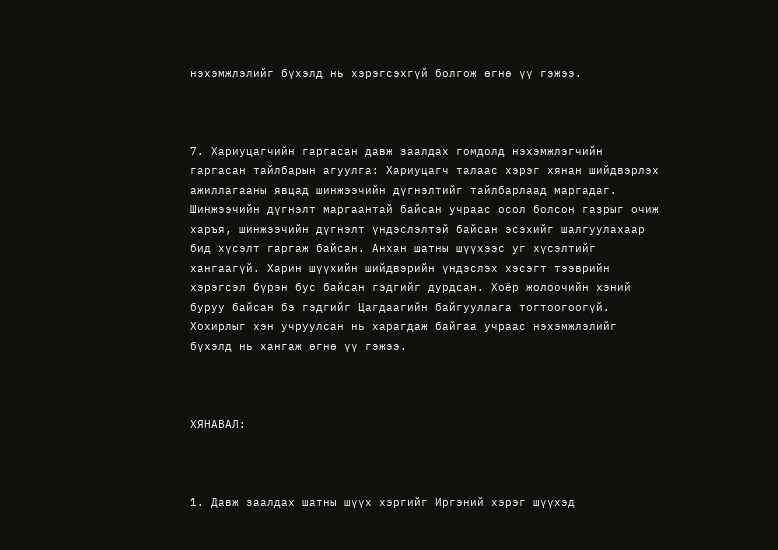нэхэмжлэлийг бүхэлд нь хэрэгсэхгүй болгож өгнө үү гэжээ.



7. Хариуцагчийн гаргасан давж заалдах гомдолд нэхэмжлэгчийн гаргасан тайлбарын агуулга: Хариуцагч талаас хэрэг хянан шийдвэрлэх ажиллагааны явцад шинжээчийн дүгнэлтийг тайлбарлаад маргадаг. Шинжээчийн дүгнэлт маргаантай байсан учраас осол болсон газрыг очиж харъя, шинжээчийн дүгнэлт үндэслэлтэй байсан эсэхийг шалгуулахаар бид хүсэлт гаргаж байсан. Анхан шатны шүүхээс уг хүсэлтийг хангаагүй. Харин шүүхийн шийдвэрийн үндэслэх хэсэгт тээврийн хэрэгсэл бүрэн бус байсан гэдгийг дурдсан. Хоёр жолоочийн хэний буруу байсан бэ гэдгийг Цагдаагийн байгууллага тогтоогоогүй. Хохирлыг хэн учруулсан нь харагдаж байгаа учраас нэхэмжлэлийг бүхэлд нь хангаж өгнө үү гэжээ.



ХЯНАВАЛ:



1. Давж заалдах шатны шүүх хэргийг Иргэний хэрэг шүүхэд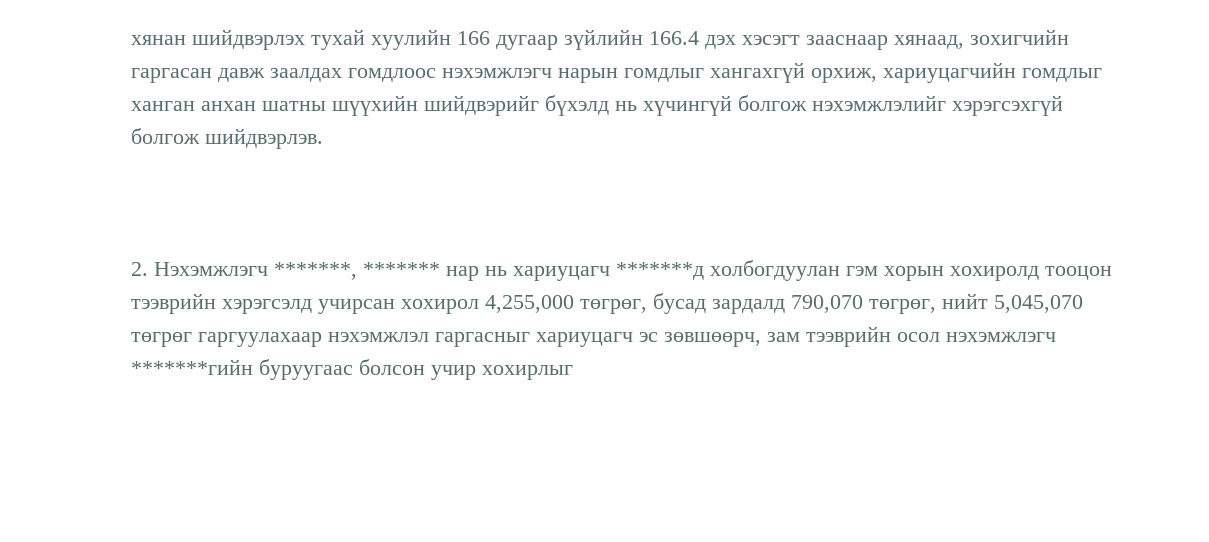хянан шийдвэрлэх тухай хуулийн 166 дугаар зүйлийн 166.4 дэх хэсэгт зааснаар хянаад, зохигчийн гаргасан давж заалдах гомдлоос нэхэмжлэгч нарын гомдлыг хангахгүй орхиж, хариуцагчийн гомдлыг ханган анхан шатны шүүхийн шийдвэрийг бүхэлд нь хүчингүй болгож нэхэмжлэлийг хэрэгсэхгүй болгож шийдвэрлэв.



2. Нэхэмжлэгч *******, ******* нар нь хариуцагч *******д холбогдуулан гэм хорын хохиролд тооцон тээврийн хэрэгсэлд учирсан хохирол 4,255,000 төгрөг, бусад зардалд 790,070 төгрөг, нийт 5,045,070 төгрөг гаргуулахаар нэхэмжлэл гаргасныг хариуцагч эс зөвшөөрч, зам тээврийн осол нэхэмжлэгч *******гийн буруугаас болсон учир хохирлыг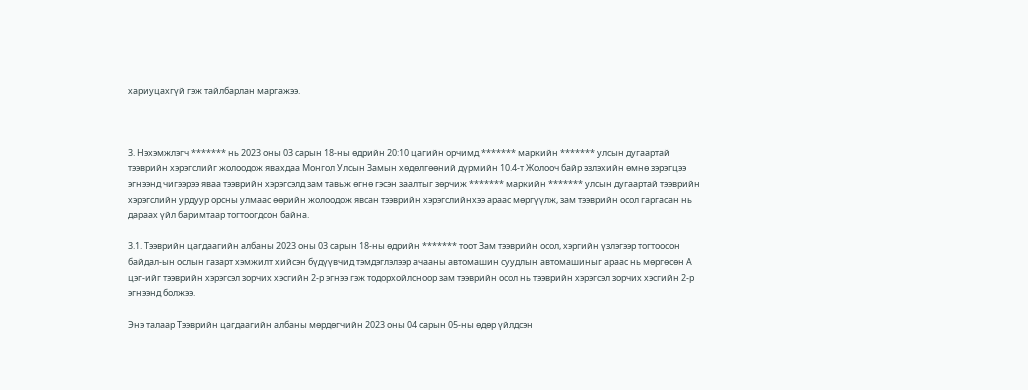хариуцахгүй гэж тайлбарлан маргажээ.



3. Нэхэмжлэгч ******* нь 2023 оны 03 сарын 18-ны өдрийн 20:10 цагийн орчимд ******* маркийн ******* улсын дугаартай тээврийн хэрэгслийг жолоодож явахдаа Монгол Улсын Замын хөдөлгөөний дүрмийн 10.4-т Жолооч байр эзлэхийн өмнө зэрэгцээ эгнээнд чигээрээ яваа тээврийн хэрэгсэлд зам тавьж өгнө гэсэн заалтыг зөрчиж ******* маркийн ******* улсын дугаартай тээврийн хэрэгслийн урдуур орсны улмаас өөрийн жолоодож явсан тээврийн хэрэгслийнхээ араас мөргүүлж, зам тээврийн осол гаргасан нь дараах үйл баримтаар тогтоогдсон байна.

3.1. Тээврийн цагдаагийн албаны 2023 оны 03 сарын 18-ны өдрийн ******* тоот Зам тээврийн осол, хэргийн үзлэгээр тогтоосон байдал-ын ослын газарт хэмжилт хийсэн бүдүүвчид тэмдэглэлээр ачааны автомашин суудлын автомашиныг араас нь мөргөсөн А цэг-ийг тээврийн хэрэгсэл зорчих хэсгийн 2-р эгнээ гэж тодорхойлсноор зам тээврийн осол нь тээврийн хэрэгсэл зорчих хэсгийн 2-р эгнээнд болжээ.

Энэ талаар Тээврийн цагдаагийн албаны мөрдөгчийн 2023 оны 04 сарын 05-ны өдөр үйлдсэн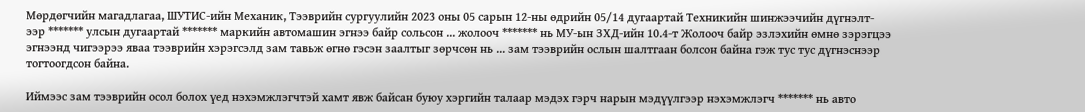Мөрдөгчийн магадлагаа, ШУТИС-ийн Механик, Тээврийн сургуулийн 2023 оны 05 сарын 12-ны өдрийн 05/14 дугаартай Техникийн шинжээчийн дүгнэлт-ээр ******* улсын дугаартай ******* маркийн автомашин эгнээ байр сольсон ... жолооч ******* нь МУ-ын ЗХД-ийн 10.4-т Жолооч байр эзлэхийн өмнө зэрэгцээ эгнээнд чигээрээ яваа тээврийн хэрэгсэлд зам тавьж өгнө гэсэн заалтыг зөрчсөн нь ... зам тээврийн ослын шалтгаан болсон байна гэж тус тус дүгнэснээр тогтоогдсон байна.

Иймээс зам тээврийн осол болох үед нэхэмжлэгчтэй хамт явж байсан буюу хэргийн талаар мэдэх гэрч нарын мэдүүлгээр нэхэмжлэгч ******* нь авто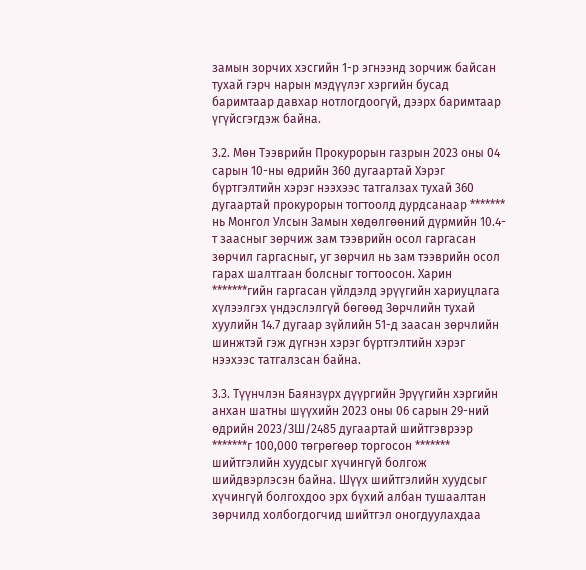замын зорчих хэсгийн 1-р эгнээнд зорчиж байсан тухай гэрч нарын мэдүүлэг хэргийн бусад баримтаар давхар нотлогдоогүй, дээрх баримтаар үгүйсгэгдэж байна.

3.2. Мөн Тээврийн Прокурорын газрын 2023 оны 04 сарын 10-ны өдрийн 360 дугаартай Хэрэг бүртгэлтийн хэрэг нээхээс татгалзах тухай 360 дугаартай прокурорын тогтоолд дурдсанаар ******* нь Монгол Улсын Замын хөдөлгөөний дүрмийн 10.4-т заасныг зөрчиж зам тээврийн осол гаргасан зөрчил гаргасныг, уг зөрчил нь зам тээврийн осол гарах шалтгаан болсныг тогтоосон. Харин *******гийн гаргасан үйлдэлд эрүүгийн хариуцлага хүлээлгэх үндэслэлгүй бөгөөд Зөрчлийн тухай хуулийн 14.7 дугаар зүйлийн 51-д заасан зөрчлийн шинжтэй гэж дүгнэн хэрэг бүртгэлтийн хэрэг нээхээс татгалзсан байна.

3.3. Түүнчлэн Баянзүрх дүүргийн Эрүүгийн хэргийн анхан шатны шүүхийн 2023 оны 06 сарын 29-ний өдрийн 2023/ЗШ/2485 дугаартай шийтгэврээр *******г 100,000 төгрөгөөр торгосон ******* шийтгэлийн хуудсыг хүчингүй болгож шийдвэрлэсэн байна. Шүүх шийтгэлийн хуудсыг хүчингүй болгохдоо эрх бүхий албан тушаалтан зөрчилд холбогдогчид шийтгэл оногдуулахдаа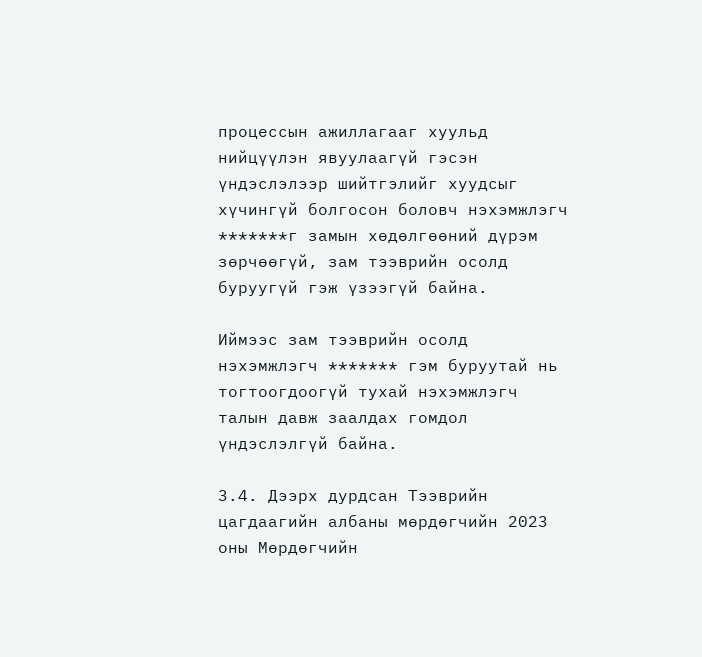процессын ажиллагааг хуульд нийцүүлэн явуулаагүй гэсэн үндэслэлээр шийтгэлийг хуудсыг хүчингүй болгосон боловч нэхэмжлэгч *******г замын хөдөлгөөний дүрэм зөрчөөгүй, зам тээврийн осолд буруугүй гэж үзээгүй байна.

Иймээс зам тээврийн осолд нэхэмжлэгч ******* гэм буруутай нь тогтоогдоогүй тухай нэхэмжлэгч талын давж заалдах гомдол үндэслэлгүй байна.

3.4. Дээрх дурдсан Тээврийн цагдаагийн албаны мөрдөгчийн 2023 оны Мөрдөгчийн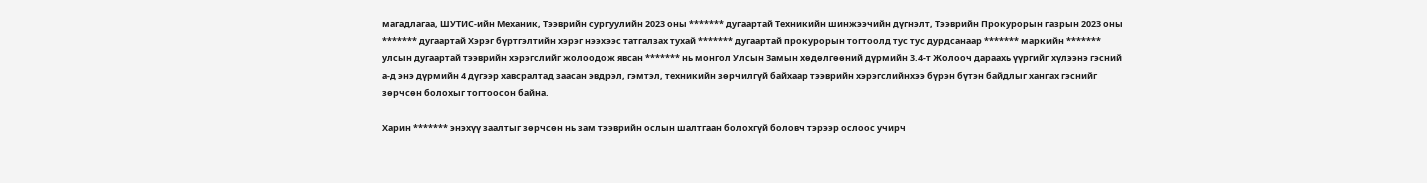магадлагаа, ШУТИС-ийн Механик, Тээврийн сургуулийн 2023 оны ******* дугаартай Техникийн шинжээчийн дүгнэлт, Тээврийн Прокурорын газрын 2023 оны ******* дугаартай Хэрэг бүртгэлтийн хэрэг нээхээс татгалзах тухай ******* дугаартай прокурорын тогтоолд тус тус дурдсанаар ******* маркийн ******* улсын дугаартай тээврийн хэрэгслийг жолоодож явсан ******* нь монгол Улсын Замын хөдөлгөөний дүрмийн 3.4-т Жолооч дараахь үүргийг хүлээнэ гэсний а-д энэ дүрмийн 4 дүгээр хавсралтад заасан эвдрэл, гэмтэл, техникийн зөрчилгүй байхаар тээврийн хэрэгслийнхээ бүрэн бүтэн байдлыг хангах гэснийг зөрчсөн болохыг тогтоосон байна.

Харин ******* энэхүү заалтыг зөрчсөн нь зам тээврийн ослын шалтгаан болохгүй боловч тэрээр ослоос учирч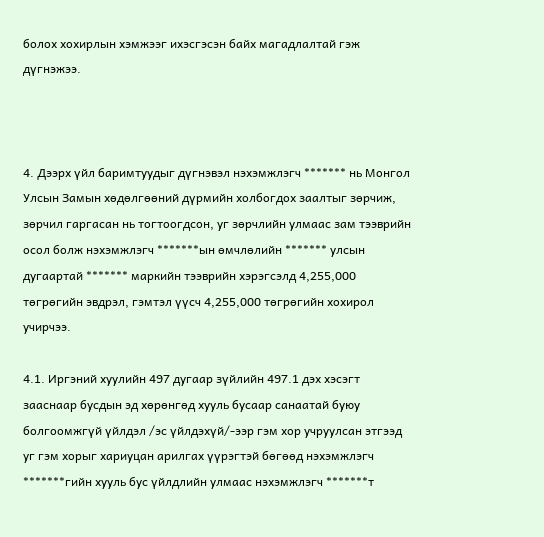болох хохирлын хэмжээг ихэсгэсэн байх магадлалтай гэж дүгнэжээ.



4. Дээрх үйл баримтуудыг дүгнэвэл нэхэмжлэгч ******* нь Монгол Улсын Замын хөдөлгөөний дүрмийн холбогдох заалтыг зөрчиж, зөрчил гаргасан нь тогтоогдсон, уг зөрчлийн улмаас зам тээврийн осол болж нэхэмжлэгч *******ын өмчлөлийн ******* улсын дугаартай ******* маркийн тээврийн хэрэгсэлд 4,255,000 төгрөгийн эвдрэл, гэмтэл үүсч 4,255,000 төгрөгийн хохирол учирчээ.

4.1. Иргэний хуулийн 497 дугаар зүйлийн 497.1 дэх хэсэгт зааснаар бусдын эд хөрөнгөд хууль бусаар санаатай буюу болгоомжгүй үйлдэл /эс үйлдэхүй/-ээр гэм хор учруулсан этгээд уг гэм хорыг хариуцан арилгах үүрэгтэй бөгөөд нэхэмжлэгч *******гийн хууль бус үйлдлийн улмаас нэхэмжлэгч *******т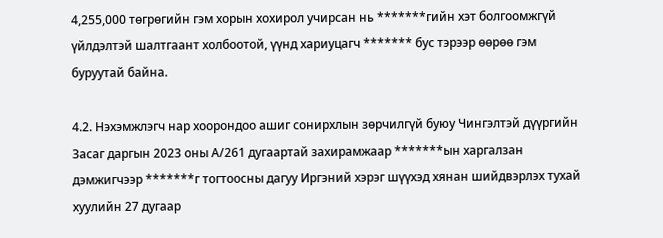4,255,000 төгрөгийн гэм хорын хохирол учирсан нь *******гийн хэт болгоомжгүй үйлдэлтэй шалтгаант холбоотой, үүнд хариуцагч ******* бус тэрээр өөрөө гэм буруутай байна.

4.2. Нэхэмжлэгч нар хоорондоо ашиг сонирхлын зөрчилгүй буюу Чингэлтэй дүүргийн Засаг даргын 2023 оны А/261 дугаартай захирамжаар *******ын харгалзан дэмжигчээр *******г тогтоосны дагуу Иргэний хэрэг шүүхэд хянан шийдвэрлэх тухай хуулийн 27 дугаар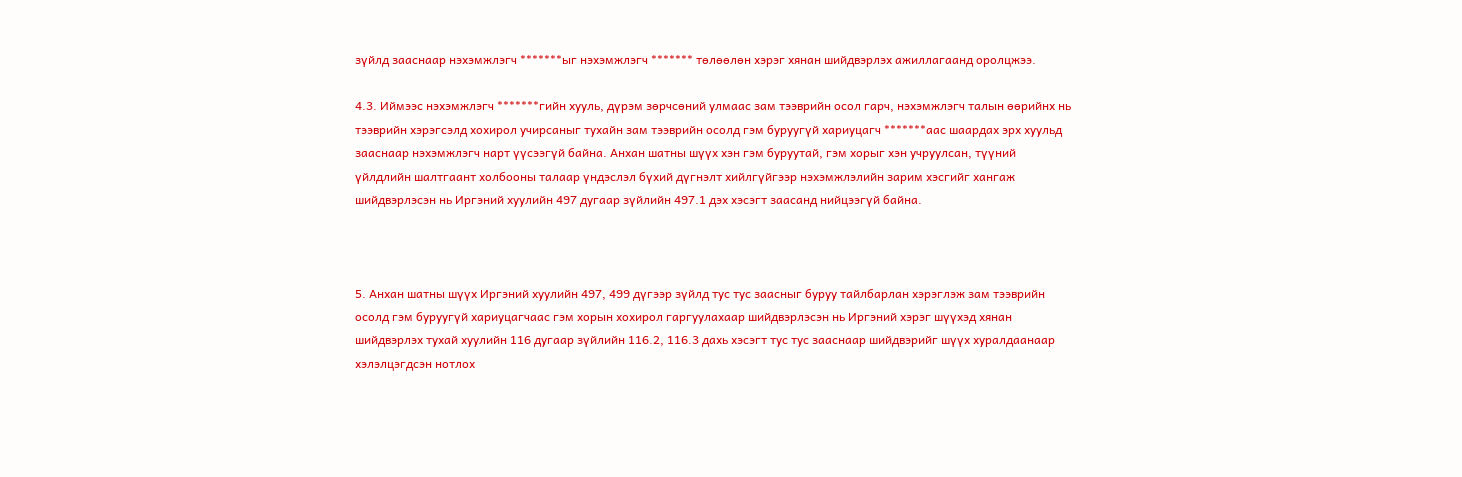зүйлд зааснаар нэхэмжлэгч *******ыг нэхэмжлэгч ******* төлөөлөн хэрэг хянан шийдвэрлэх ажиллагаанд оролцжээ.

4.3. Иймээс нэхэмжлэгч *******гийн хууль, дүрэм зөрчсөний улмаас зам тээврийн осол гарч, нэхэмжлэгч талын өөрийнх нь тээврийн хэрэгсэлд хохирол учирсаныг тухайн зам тээврийн осолд гэм буруугүй хариуцагч *******аас шаардах эрх хуульд зааснаар нэхэмжлэгч нарт үүсээгүй байна. Анхан шатны шүүх хэн гэм буруутай, гэм хорыг хэн учруулсан, түүний үйлдлийн шалтгаант холбооны талаар үндэслэл бүхий дүгнэлт хийлгүйгээр нэхэмжлэлийн зарим хэсгийг хангаж шийдвэрлэсэн нь Иргэний хуулийн 497 дугаар зүйлийн 497.1 дэх хэсэгт заасанд нийцээгүй байна.



5. Анхан шатны шүүх Иргэний хуулийн 497, 499 дүгээр зүйлд тус тус заасныг буруу тайлбарлан хэрэглэж зам тээврийн осолд гэм буруугүй хариуцагчаас гэм хорын хохирол гаргуулахаар шийдвэрлэсэн нь Иргэний хэрэг шүүхэд хянан шийдвэрлэх тухай хуулийн 116 дугаар зүйлийн 116.2, 116.3 дахь хэсэгт тус тус зааснаар шийдвэрийг шүүх хуралдаанаар хэлэлцэгдсэн нотлох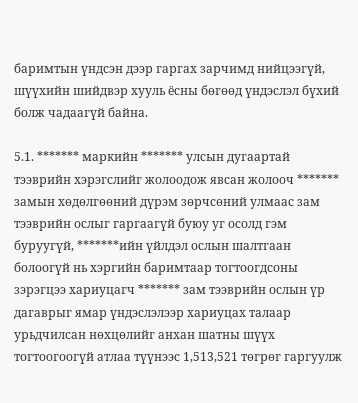баримтын үндсэн дээр гаргах зарчимд нийцээгүй, шүүхийн шийдвэр хууль ёсны бөгөөд үндэслэл бүхий болж чадаагүй байна.

5.1. ******* маркийн ******* улсын дугаартай тээврийн хэрэгслийг жолоодож явсан жолооч ******* замын хөдөлгөөний дүрэм зөрчсөний улмаас зам тээврийн ослыг гаргаагүй буюу уг осолд гэм буруугүй, *******ийн үйлдэл ослын шалтгаан болоогүй нь хэргийн баримтаар тогтоогдсоны зэрэгцээ хариуцагч ******* зам тээврийн ослын үр дагаврыг ямар үндэслэлээр хариуцах талаар урьдчилсан нөхцөлийг анхан шатны шүүх тогтоогоогүй атлаа түүнээс 1,513,521 төгрөг гаргуулж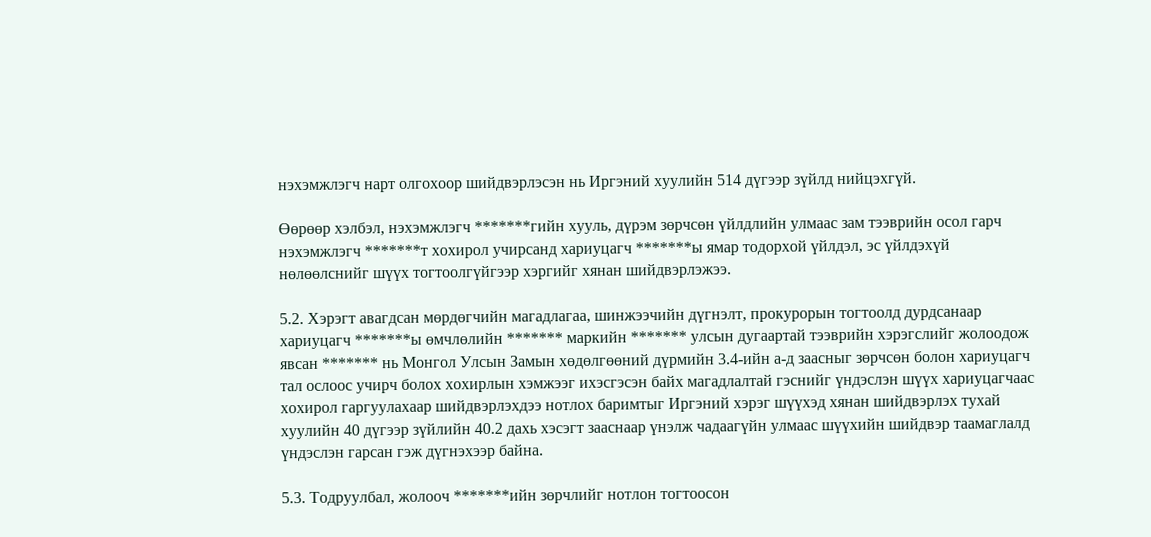нэхэмжлэгч нарт олгохоор шийдвэрлэсэн нь Иргэний хуулийн 514 дүгээр зүйлд нийцэхгүй.

Өөрөөр хэлбэл, нэхэмжлэгч *******гийн хууль, дүрэм зөрчсөн үйлдлийн улмаас зам тээврийн осол гарч нэхэмжлэгч *******т хохирол учирсанд хариуцагч *******ы ямар тодорхой үйлдэл, эс үйлдэхүй нөлөөлснийг шүүх тогтоолгүйгээр хэргийг хянан шийдвэрлэжээ.

5.2. Хэрэгт авагдсан мөрдөгчийн магадлагаа, шинжээчийн дүгнэлт, прокурорын тогтоолд дурдсанаар хариуцагч *******ы өмчлөлийн ******* маркийн ******* улсын дугаартай тээврийн хэрэгслийг жолоодож явсан ******* нь Монгол Улсын Замын хөдөлгөөний дүрмийн 3.4-ийн а-д заасныг зөрчсөн болон хариуцагч тал ослоос учирч болох хохирлын хэмжээг ихэсгэсэн байх магадлалтай гэснийг үндэслэн шүүх хариуцагчаас хохирол гаргуулахаар шийдвэрлэхдээ нотлох баримтыг Иргэний хэрэг шүүхэд хянан шийдвэрлэх тухай хуулийн 40 дүгээр зүйлийн 40.2 дахь хэсэгт зааснаар үнэлж чадаагүйн улмаас шүүхийн шийдвэр таамаглалд үндэслэн гарсан гэж дүгнэхээр байна.

5.3. Тодруулбал, жолооч *******ийн зөрчлийг нотлон тогтоосон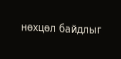нөхцөл байдлыг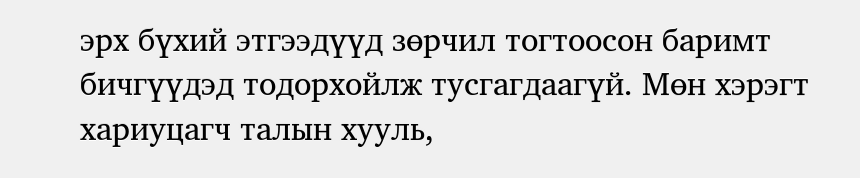эрх бүхий этгээдүүд зөрчил тогтоосон баримт бичгүүдэд тодорхойлж тусгагдаагүй. Мөн хэрэгт хариуцагч талын хууль,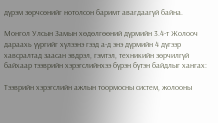дүрэм зөрчсөнийг нотолсон баримт авагдаагүй байна.

Монгол Улсын Замын хөдөлгөөний дүрмийн 3.4-т Жолооч дараахь үүргийг хүлээнэ гээд а-д энэ дүрмийн 4 дүгээр хавсралтад заасан эвдрэл, гэмтэл, техникийн зөрчилгүй байхаар тээврийн хэрэгслийнхээ бүрэн бүтэн байдлыг хангах:

Тээврийн хэрэгслийн ажлын тоормосны систем, жолооны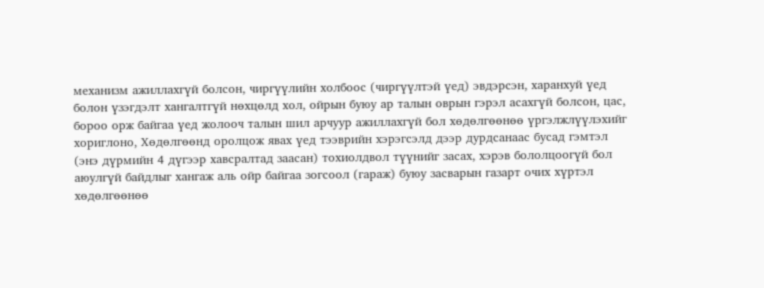механизм ажиллахгүй болсон, чиргүүлийн холбоос (чиргүүлтэй үед) эвдэрсэн, харанхуй үед болон үзэгдэлт хангалтгүй нөхцөлд хол, ойрын буюу ар талын оврын гэрэл асахгүй болсон, цас, бороо орж байгаа үед жолооч талын шил арчуур ажиллахгүй бол хөдөлгөөнөө үргэлжлүүлэхийг хориглоно, Хөдөлгөөнд оролцож явах үед тээврийн хэрэгсэлд дээр дурдсанаас бусад гэмтэл (энэ дүрмийн 4 дүгээр хавсралтад заасан) тохиолдвол түүнийг засах, хэрэв бололцоогүй бол аюулгүй байдлыг хангаж аль ойр байгаа зогсоол (гараж) буюу засварын газарт очих хүртэл хөдөлгөөнөө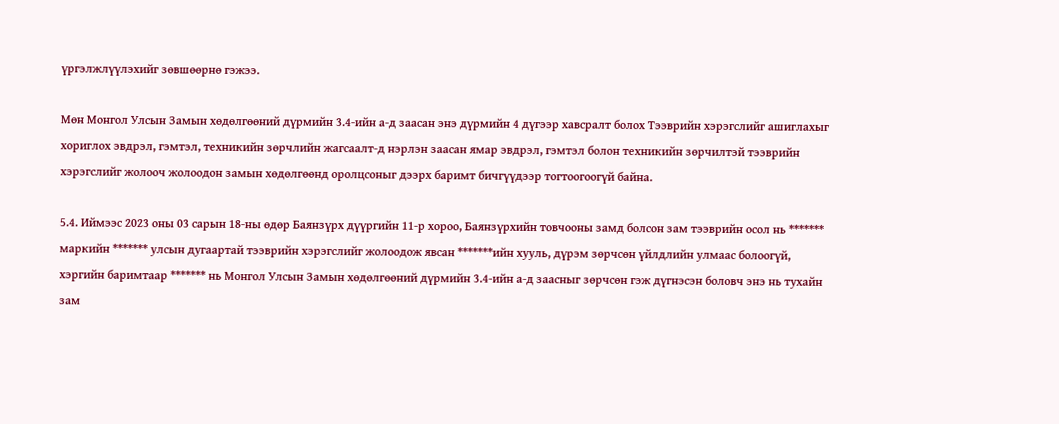үргэлжлүүлэхийг зөвшөөрнө гэжээ.

Мөн Монгол Улсын Замын хөдөлгөөний дүрмийн 3.4-ийн а-д заасан энэ дүрмийн 4 дүгээр хавсралт болох Тээврийн хэрэгслийг ашиглахыг хориглох эвдрэл, гэмтэл, техникийн зөрчлийн жагсаалт-д нэрлэн заасан ямар эвдрэл, гэмтэл болон техникийн зөрчилтэй тээврийн хэрэгслийг жолооч жолоодон замын хөдөлгөөнд оролцсоныг дээрх баримт бичгүүдээр тогтоогоогүй байна.

5.4. Иймээс 2023 оны 03 сарын 18-ны өдөр Баянзүрх дүүргийн 11-р хороо, Баянзүрхийн товчооны замд болсон зам тээврийн осол нь ******* маркийн ******* улсын дугаартай тээврийн хэрэгслийг жолоодож явсан *******ийн хууль, дүрэм зөрчсөн үйлдлийн улмаас болоогүй, хэргийн баримтаар ******* нь Монгол Улсын Замын хөдөлгөөний дүрмийн 3.4-ийн а-д заасныг зөрчсөн гэж дүгнэсэн боловч энэ нь тухайн зам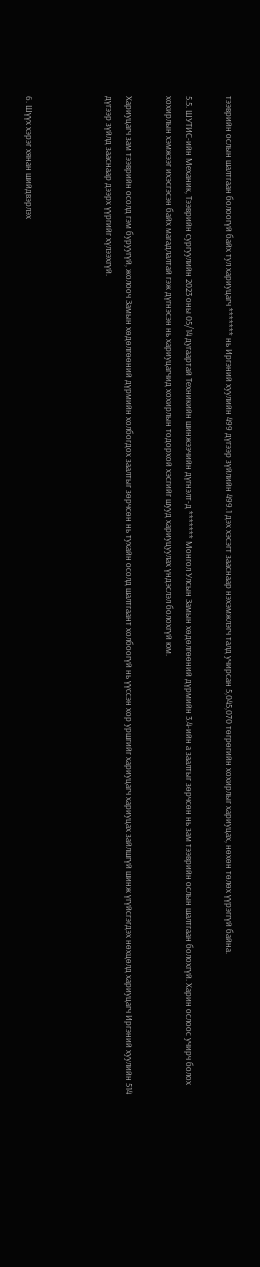тээврийн ослын шалтгаан болоогүй байх тул хариуцагч ******* нь Иргэний хуулийн 499 дүгээр зүйлийн 499.1 дэх хэсэгт зааснаар нэхэмжлэгч талд учирсан 5,045,070 төгрөгийн хохирлыг хариуцах, нөхөн төлөх үүрэггүй байна.

5.5. ШУТИС-ийн Механик, Тээврийн сургуулийн 2023 оны 05/14 дугаартай Техникийн шинжээчийн дүгнэлт-д ******* Монгол Улсын Замын хөдөлгөөний дүрмийн 3.4-ийн а заалтыг зөрчсөн нь зам тээврийн ослын шалтгаан болохгүй. Харин ослоос учирч болох хохирлын хэмжээг ихэсгэсэн байх магадлалтай гэж дүгнэсэн нь хариуцагчид хохирлын тодорхой хэсгийг шууд хариуцуулах үндэслэл болохгүй юм.

Хариуцагч зам тээврийн осолд гэм буруугүй, жолооч Замын хөдөлгөөний дүрмийн холбогдох заалтыг зөрчсөн нь тухайн осолд шалтгаант холбоогүй нь үүссэн хор уршгийг хариуцагч хариуцах зайлшгүй шинж үгүйсгэгдэх нөхцөлд хариуцагч Иргэний хуулийн 514 дүгээр зүйлд зааснаар дээрх үүргийг хүлээхгүй.



6. Шүүх хэрэг хянан шийдвэрлэх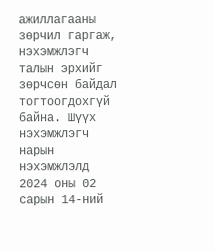ажиллагааны зөрчил гаргаж, нэхэмжлэгч талын эрхийг зөрчсөн байдал тогтоогдохгүй байна. Шүүх нэхэмжлэгч нарын нэхэмжлэлд 2024 оны 02 сарын 14-ний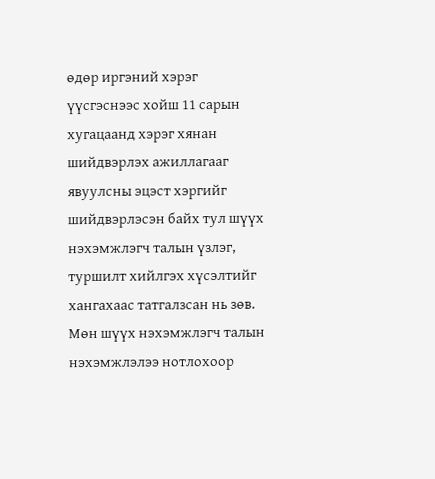өдөр иргэний хэрэг үүсгэснээс хойш 11 сарын хугацаанд хэрэг хянан шийдвэрлэх ажиллагааг явуулсны эцэст хэргийг шийдвэрлэсэн байх тул шүүх нэхэмжлэгч талын үзлэг, туршилт хийлгэх хүсэлтийг хангахаас татгалзсан нь зөв. Мөн шүүх нэхэмжлэгч талын нэхэмжлэлээ нотлохоор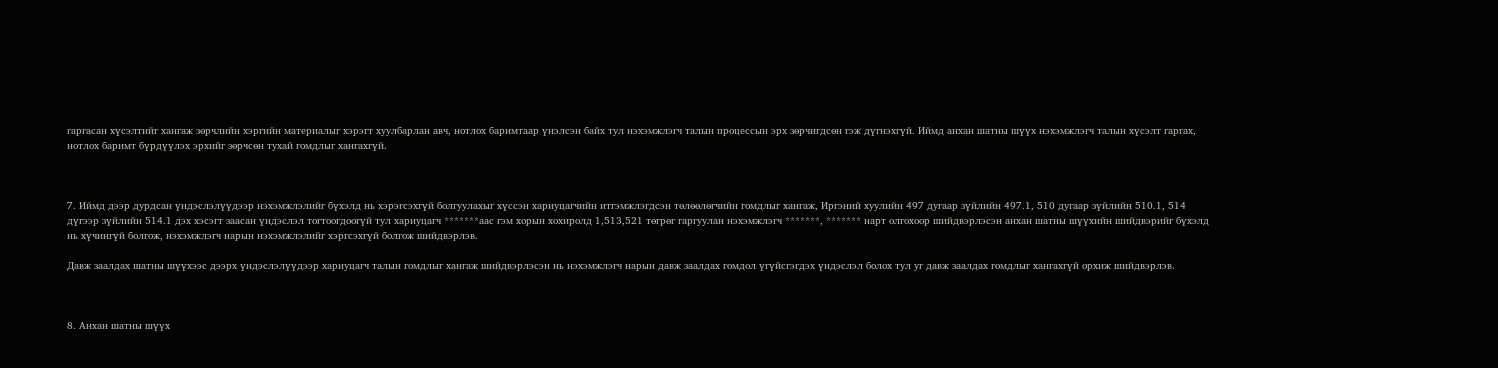гаргасан хүсэлтийг хангаж зөрчлийн хэргийн материалыг хэрэгт хуулбарлан авч, нотлох баримтаар үнэлсэн байх тул нэхэмжлэгч талын процессын эрх зөрчигдсөн гэж дүгнэхгүй. Иймд анхан шатны шүүх нэхэмжлэгч талын хүсэлт гаргах, нотлох баримт бүрдүүлэх эрхийг зөрчсөн тухай гомдлыг хангахгүй.



7. Иймд дээр дурдсан үндэслэлүүдээр нэхэмжлэлийг бүхэлд нь хэрэгсэхгүй болгуулахыг хүссэн хариуцагчийн итгэмжлэгдсэн төлөөлөгчийн гомдлыг хангаж, Иргэний хуулийн 497 дугаар зүйлийн 497.1, 510 дугаар зүйлийн 510.1, 514 дүгээр зүйлийн 514.1 дэх хэсэгт заасан үндэслэл тогтоогдоогүй тул хариуцагч *******аас гэм хорын хохиролд 1,513,521 төгрөг гаргуулан нэхэмжлэгч *******, ******* нарт олгохоор шийдвэрлэсэн анхан шатны шүүхийн шийдвэрийг бүхэлд нь хүчингүй болгож, нэхэмжлэгч нарын нэхэмжлэлийг хэргсэхгүй болгож шийдвэрлэв.

Давж заалдах шатны шүүхээс дээрх үндэслэлүүдээр хариуцагч талын гомдлыг хангаж шийдвэрлэсэн нь нэхэмжлэгч нарын давж заалдах гомдол үгүйсгэгдэх үндэслэл болох тул уг давж заалдах гомдлыг хангахгүй орхиж шийдвэрлэв.



8. Анхан шатны шүүх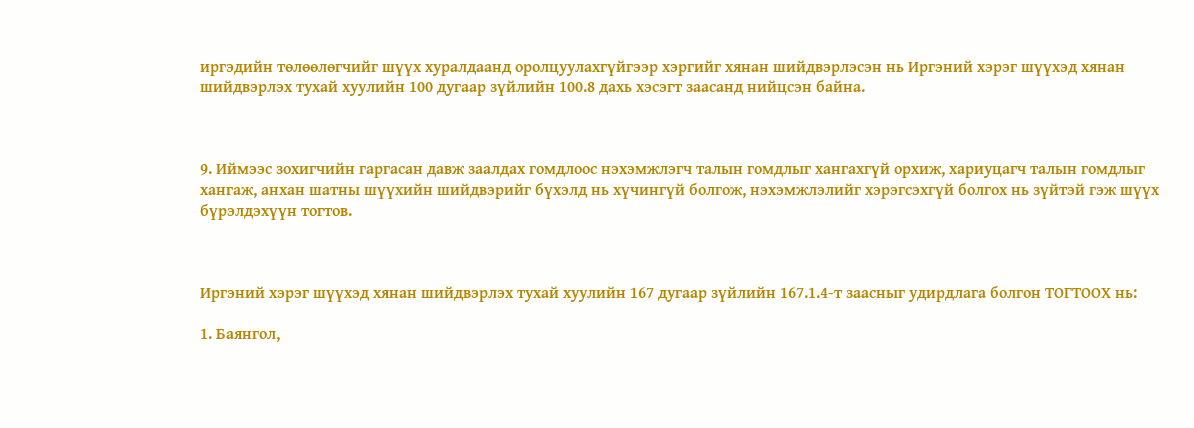иргэдийн төлөөлөгчийг шүүх хуралдаанд оролцуулахгүйгээр хэргийг хянан шийдвэрлэсэн нь Иргэний хэрэг шүүхэд хянан шийдвэрлэх тухай хуулийн 100 дугаар зүйлийн 100.8 дахь хэсэгт заасанд нийцсэн байна.



9. Иймээс зохигчийн гаргасан давж заалдах гомдлоос нэхэмжлэгч талын гомдлыг хангахгүй орхиж, хариуцагч талын гомдлыг хангаж, анхан шатны шүүхийн шийдвэрийг бүхэлд нь хүчингүй болгож, нэхэмжлэлийг хэрэгсэхгүй болгох нь зүйтэй гэж шүүх бүрэлдэхүүн тогтов.



Иргэний хэрэг шүүхэд хянан шийдвэрлэх тухай хуулийн 167 дугаар зүйлийн 167.1.4-т заасныг удирдлага болгон ТОГТООХ нь:

1. Баянгол,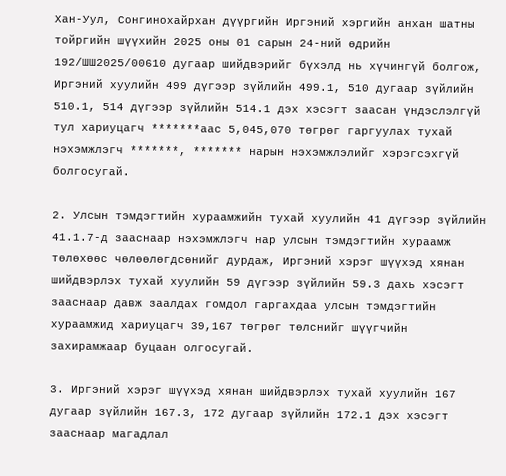Хан-Уул, Сонгинохайрхан дүүргийн Иргэний хэргийн анхан шатны тойргийн шүүхийн 2025 оны 01 сарын 24-ний өдрийн 192/ШШ2025/00610 дугаар шийдвэрийг бүхэлд нь хүчингүй болгож, Иргэний хуулийн 499 дүгээр зүйлийн 499.1, 510 дугаар зүйлийн 510.1, 514 дүгээр зүйлийн 514.1 дэх хэсэгт заасан үндэслэлгүй тул хариуцагч *******аас 5,045,070 төгрөг гаргуулах тухай нэхэмжлэгч *******, ******* нарын нэхэмжлэлийг хэрэгсэхгүй болгосугай.

2. Улсын тэмдэгтийн хураамжийн тухай хуулийн 41 дүгээр зүйлийн 41.1.7-д зааснаар нэхэмжлэгч нар улсын тэмдэгтийн хураамж төлөхөөс чөлөөлөгдсөнийг дурдаж, Иргэний хэрэг шүүхэд хянан шийдвэрлэх тухай хуулийн 59 дүгээр зүйлийн 59.3 дахь хэсэгт зааснаар давж заалдах гомдол гаргахдаа улсын тэмдэгтийн хураамжид хариуцагч 39,167 төгрөг төлснийг шүүгчийн захирамжаар буцаан олгосугай.

3. Иргэний хэрэг шүүхэд хянан шийдвэрлэх тухай хуулийн 167 дугаар зүйлийн 167.3, 172 дугаар зүйлийн 172.1 дэх хэсэгт зааснаар магадлал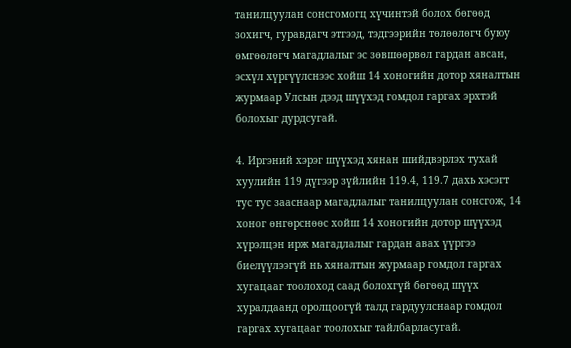танилцуулан сонсгомогц хүчинтэй болох бөгөөд зохигч, гуравдагч этгээд, тэдгээрийн төлөөлөгч буюу өмгөөлөгч магадлалыг эс зөвшөөрвөл гардан авсан, эсхүл хүргүүлснээс хойш 14 хоногийн дотор хяналтын журмаар Улсын дээд шүүхэд гомдол гаргах эрхтэй болохыг дурдсугай.

4. Иргэний хэрэг шүүхэд хянан шийдвэрлэх тухай хуулийн 119 дүгээр зүйлийн 119.4, 119.7 дахь хэсэгт тус тус зааснаар магадлалыг танилцуулан сонсгож, 14 хоног өнгөрснөөс хойш 14 хоногийн дотор шүүхэд хүрэлцэн ирж магадлалыг гардан авах үүргээ биелүүлээгүй нь хяналтын журмаар гомдол гаргах хугацааг тоолоход саад болохгүй бөгөөд шүүх хуралдаанд оролцоогүй талд гардуулснаар гомдол гаргах хугацааг тоолохыг тайлбарласугай.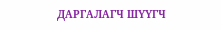ДАРГАЛАГЧ ШҮҮГЧ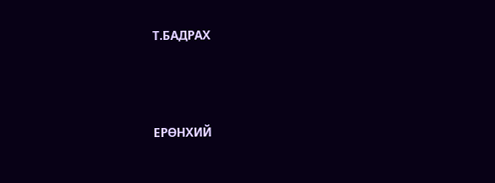Т.БАДРАХ



ЕРӨНХИЙ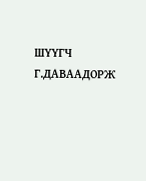ШҮҮГЧ Г.ДАВААДОРЖ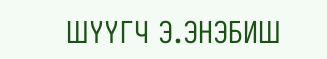ШҮҮГЧ Э.ЭНЭБИШ